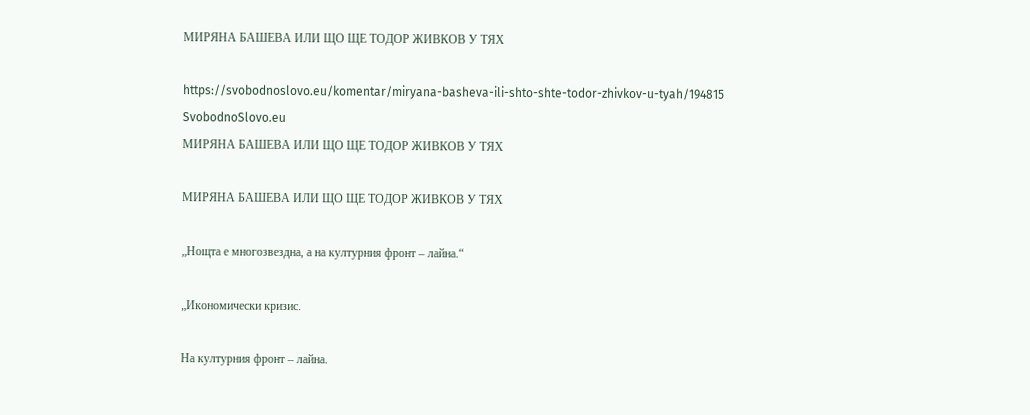МИРЯНА БАШЕВА ИЛИ ЩО ЩЕ ТОДОР ЖИВКОВ У ТЯХ

https://svobodnoslovo.eu/komentar/miryana-basheva-ili-shto-shte-todor-zhivkov-u-tyah/194815 SvobodnoSlovo.eu
МИРЯНА БАШЕВА ИЛИ ЩО ЩЕ ТОДОР ЖИВКОВ У ТЯХ

МИРЯНА БАШЕВА ИЛИ ЩО ЩЕ ТОДОР ЖИВКОВ У ТЯХ

„Нощта е многозвездна, а на културния фронт – лайна.“

„Икономически кризис.

На културния фронт – лайна.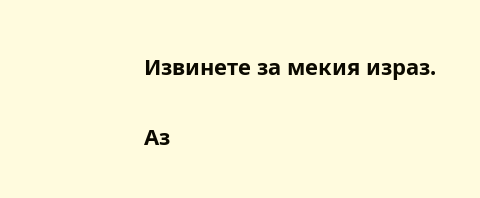Извинете за мекия израз.

Аз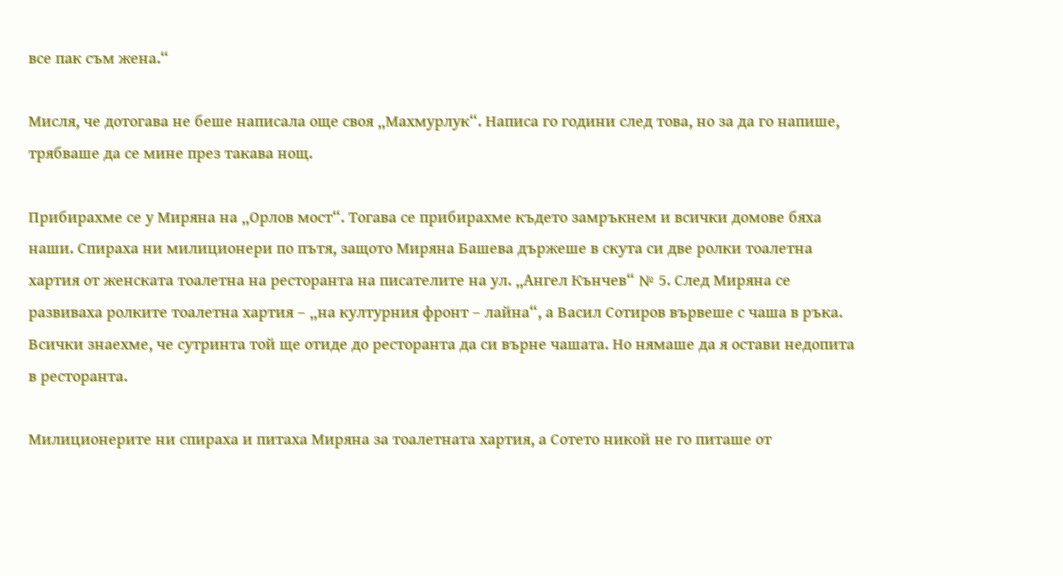все пак съм жена.“

Мисля, че дотогава не беше написала още своя „Махмурлук“. Написа го години след това, но за да го напише, трябваше да се мине през такава нощ.

Прибирахме се у Миряна на „Орлов мост“. Тогава се прибирахме където замръкнем и всички домове бяха наши. Спираха ни милиционери по пътя, защото Миряна Башева държеше в скута си две ролки тоалетна хартия от женската тоалетна на ресторанта на писателите на ул. „Ангел Кънчев“ № 5. След Миряна се развиваха ролките тоалетна хартия – „на културния фронт – лайна“, а Васил Сотиров вървеше с чаша в ръка. Всички знаехме, че сутринта той ще отиде до ресторанта да си върне чашата. Но нямаше да я остави недопита в ресторанта.

Милиционерите ни спираха и питаха Миряна за тоалетната хартия, а Сотето никой не го питаше от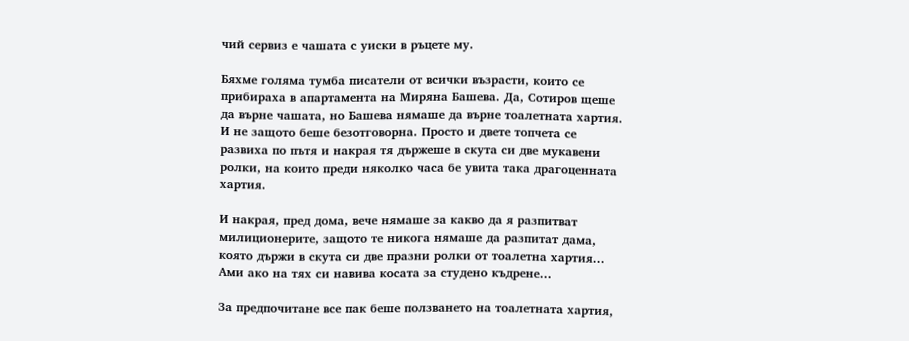чий сервиз е чашата с уиски в ръцете му.

Бяхме голяма тумба писатели от всички възрасти, които се прибираха в апартамента на Миряна Башева. Да, Сотиров щеше да върне чашата, но Башева нямаше да върне тоалетната хартия. И не защото беше безотговорна. Просто и двете топчета се развиха по пътя и накрая тя държеше в скута си две мукавени ролки, на които преди няколко часа бе увита така драгоценната хартия.

И накрая, пред дома, вече нямаше за какво да я разпитват милиционерите, защото те никога нямаше да разпитат дама, която държи в скута си две празни ролки от тоалетна хартия... Ами ако на тях си навива косата за студено къдрене…

За предпочитане все пак беше ползването на тоалетната хартия,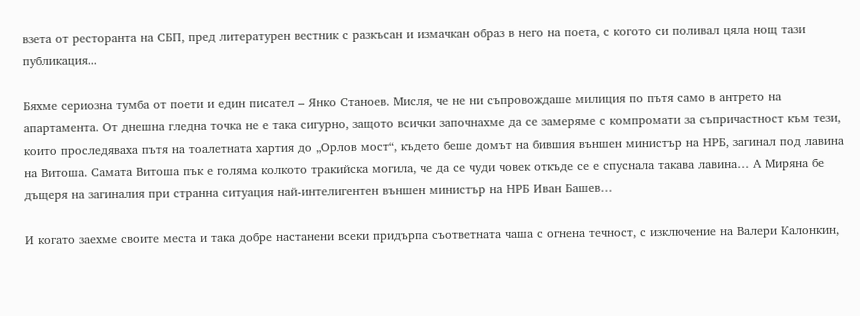взета от ресторанта на СБП, пред литературен вестник с разкъсан и измачкан образ в него на поета, с когото си поливал цяла нощ тази публикация...

Бяхме сериозна тумба от поети и един писател – Янко Станоев. Мисля, че не ни съпровождаше милиция по пътя само в антрето на апартамента. От днешна гледна точка не е така сигурно, защото всички започнахме да се замеряме с компромати за съпричастност към тези, които проследяваха пътя на тоалетната хартия до „Орлов мост“, където беше домът на бившия външен министър на НРБ, загинал под лавина на Витоша. Самата Витоша пък е голяма колкото тракийска могила, че да се чуди човек откъде се е спуснала такава лавина… А Миряна бе дъщеря на загиналия при странна ситуация най-интелигентен външен министър на НРБ Иван Башев…

И когато заехме своите места и така добре настанени всеки придърпа съответната чаша с огнена течност, с изключение на Валери Калонкин,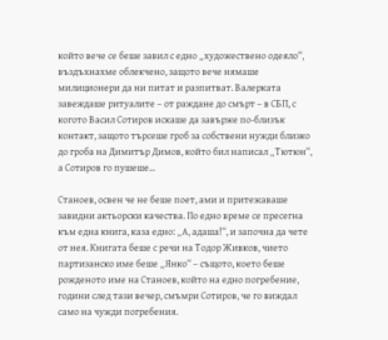който вече се беше завил с едно „художествено одеяло“, въздъхнахме облекчено, защото вече нямаше милиционери да ни питат и разпитват. Валерката завеждаше ритуалите – от раждане до смърт – в СБП, с когото Васил Сотиров искаше да завърже по-близък контакт, защото търсеше гроб за собствени нужди близко до гроба на Димитър Димов, който бил написал „Тютюн“, а Сотиров го пушеше...

Станоев, освен че не беше поет, ами и притежаваше завидни актьорски качества. По едно време се пресегна към една книга, каза едно: „А, адаша!“, и започна да чете от нея. Книгата беше с речи на Тодор Живков, чието партизанско име беше „Янко“ – същото, което беше рожденото име на Станоев, който на едно погребение, години след тази вечер, смъмри Сотиров, че го виждал само на чужди погребения.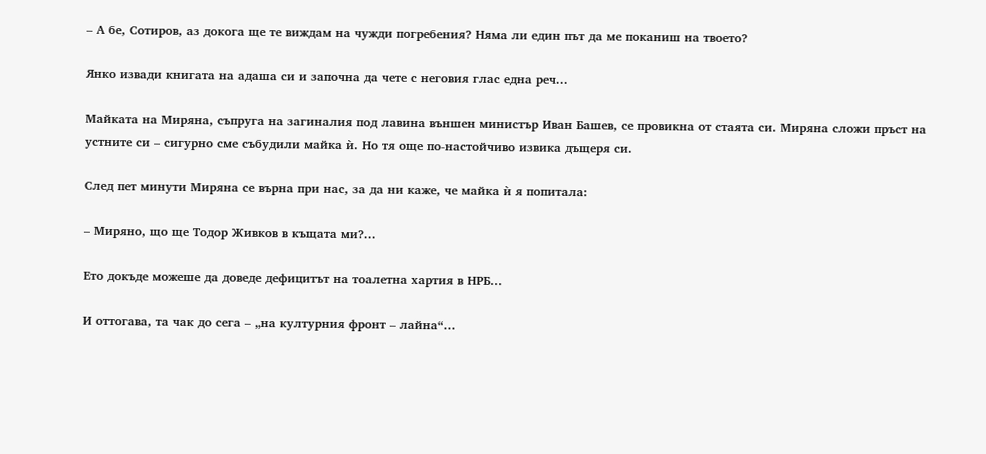– А бе, Сотиров, аз докога ще те виждам на чужди погребения? Няма ли един път да ме поканиш на твоето?

Янко извади книгата на адаша си и започна да чете с неговия глас една реч...

Майката на Миряна, съпруга на загиналия под лавина външен министър Иван Башев, се провикна от стаята си. Миряна сложи пръст на устните си – сигурно сме събудили майка ѝ. Но тя още по-настойчиво извика дъщеря си.

След пет минути Миряна се върна при нас, за да ни каже, че майка ѝ я попитала:

– Миряно, що ще Тодор Живков в къщата ми?...

Ето докъде можеше да доведе дефицитът на тоалетна хартия в НРБ...

И оттогава, та чак до сега – „на културния фронт – лайна“...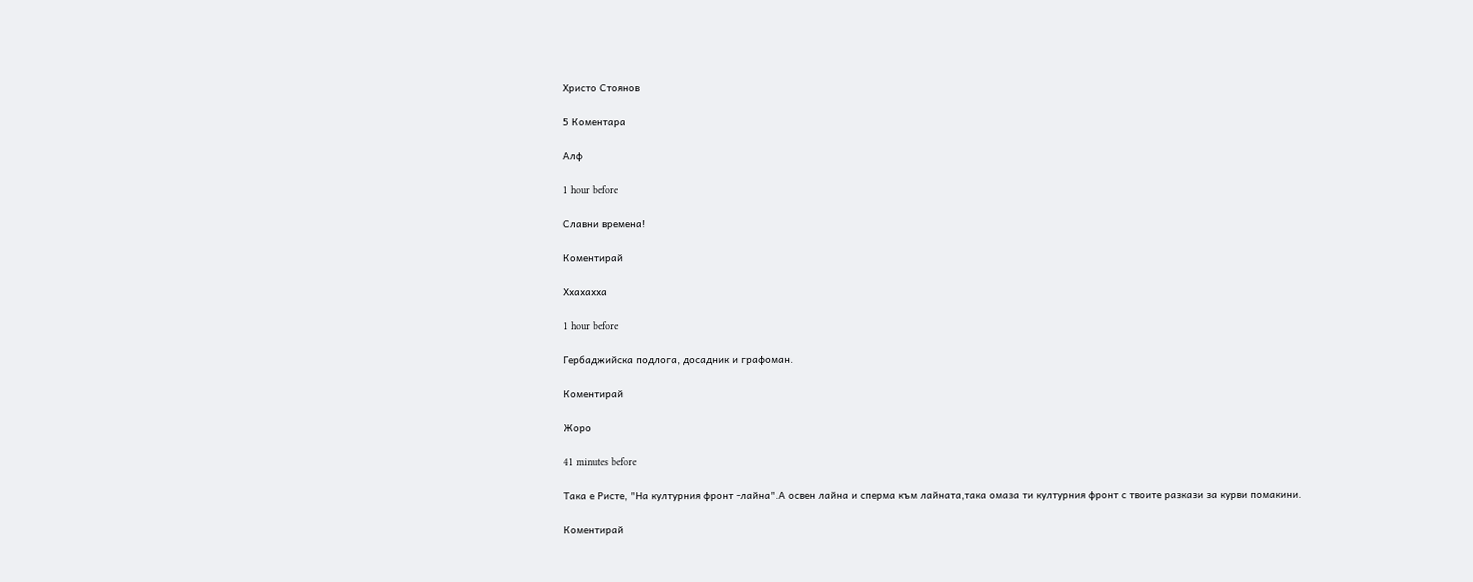Христо Стоянов

5 Коментара

Алф

1 hour before

Славни времена!

Коментирай

Ххахахха

1 hour before

Гербаджийска подлога, досадник и графоман.

Коментирай

Жоро

41 minutes before

Така е Ристе, "На културния фронт -лайна".А освен лайна и сперма към лайната,така омаза ти културния фронт с твоите разкази за курви помакини.

Коментирай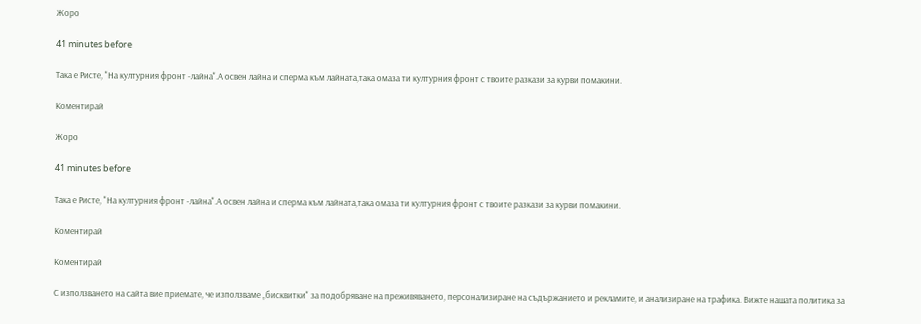Жоро

41 minutes before

Така е Ристе, "На културния фронт -лайна".А освен лайна и сперма към лайната,така омаза ти културния фронт с твоите разкази за курви помакини.

Коментирай

Жоро

41 minutes before

Така е Ристе, "На културния фронт -лайна".А освен лайна и сперма към лайната,така омаза ти културния фронт с твоите разкази за курви помакини.

Коментирай

Коментирай

С използването на сайта вие приемате, че използваме „бисквитки" за подобряване на преживяването, персонализиране на съдържанието и рекламите, и анализиране на трафика. Вижте нашата политика за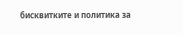бисквитките и политика за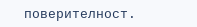поверителност.